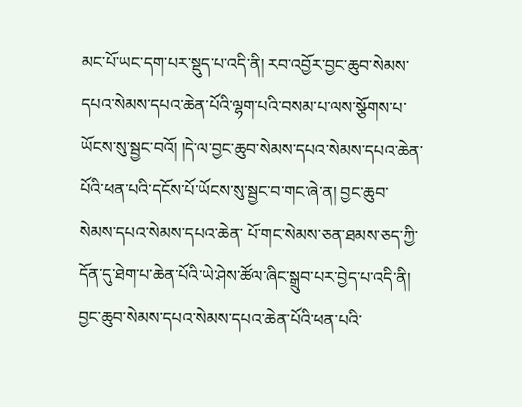མང་པོ་ཡང་དག་པར་སྡུད་པ་འདི་ནི། རབ་འབྱོར་བྱང་ཆུབ་སེམས་དཔའ་སེམས་དཔའ་ཆེན་པོའི་ལྷག་པའི་བསམ་པ་ལས་སྩོགས་པ་ཡོངས་སུ་སྦྱང་བའོ། །དེ་ལ་བྱང་ཆུབ་སེམས་དཔའ་སེམས་དཔའ་ཆེན་པོའི་ཕན་པའི་དངོས་པོ་ཡོངས་སུ་སྦྱང་བ་གང་ཞེ་ན། བྱང་ཆུབ་སེམས་དཔའ་སེམས་དཔའ་ཆེན་ པོ་གང་སེམས་ཅན་ཐམས་ཅད་ཀྱི་དོན་དུ་ཐེག་པ་ཆེན་པོའི་ཡེ་ཤེས་ཚོལ་ཞིང་སྒྲུབ་པར་བྱེད་པ་འདི་ནི། བྱང་ཆུབ་སེམས་དཔའ་སེམས་དཔའ་ཆེན་པོའི་ཕན་པའི་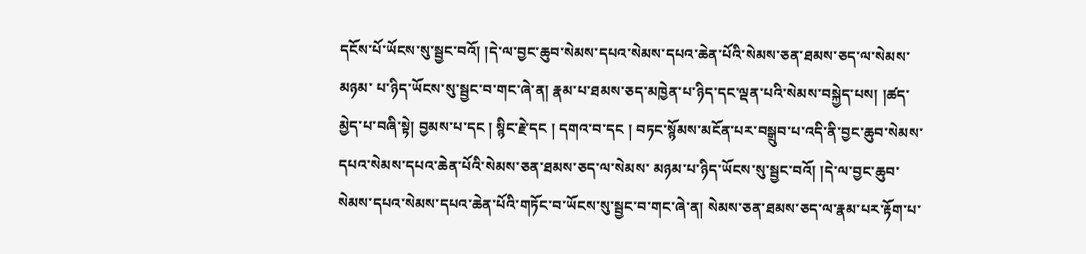དངོས་པོ་ཡོངས་སུ་སྦྱང་བའོ། །དེ་ལ་བྱང་ཆུབ་སེམས་དཔའ་སེམས་དཔའ་ཆེན་པོའི་སེམས་ཅན་ཐམས་ཅད་ལ་སེམས་མཉམ་ པ་ཉིད་ཡོངས་སུ་སྦྱང་བ་གང་ཞེ་ན། རྣམ་པ་ཐམས་ཅད་མཁྱེན་པ་ཉིད་དང་ལྡན་པའི་སེམས་བསྐྱེད་པས། །ཚད་མྱེད་པ་བཞི་སྟེ། བྱམས་པ་དང ། སྙིང་རྗེ་དང ། དགའ་བ་དང ། བཏང་སྙོམས་མངོན་པར་བསྒྲུབ་པ་འདི་ནི་བྱང་ཆུབ་སེམས་དཔའ་སེམས་དཔའ་ཆེན་པོའི་སེམས་ཅན་ཐམས་ཅད་ལ་སེམས་ མཉམ་པ་ཉིད་ཡོངས་སུ་སྦྱང་བའོ། །དེ་ལ་བྱང་ཆུབ་སེམས་དཔའ་སེམས་དཔའ་ཆེན་པོའི་གཏོང་བ་ཡོངས་སུ་སྦྱང་བ་གང་ཞེ་ན། སེམས་ཅན་ཐམས་ཅད་ལ་རྣམ་པར་རྟོག་པ་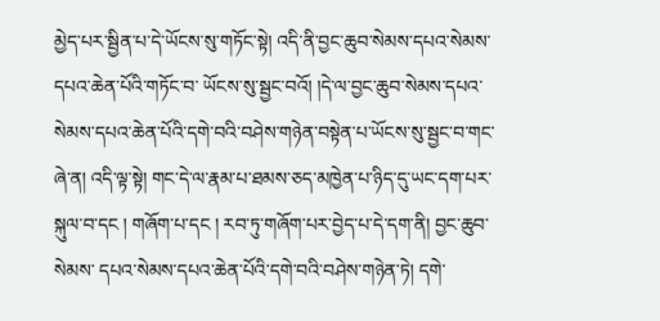མྱེད་པར་སྦྱིན་པ་དེ་ཡོངས་སུ་གཏོང་སྟེ། འདི་ནི་བྱང་ཆུབ་སེམས་དཔའ་སེམས་དཔའ་ཆེན་པོའི་གཏོང་བ་ ཡོངས་སུ་སྦྱང་བའོ། །དེ་ལ་བྱང་ཆུབ་སེམས་དཔའ་སེམས་དཔའ་ཆེན་པོའི་དགེ་བའི་བཤེས་གཉེན་བསྟེན་པ་ཡོངས་སུ་སྦྱང་བ་གང་ཞེ་ན། འདི་ལྟ་སྟེ། གང་དེ་ལ་རྣམ་པ་ཐམས་ཅད་མཁྱེན་པ་ཉིད་དུ་ཡང་དག་པར་སྐུལ་བ་དང ། གཞོག་པ་དང ། རབ་ཏུ་གཞོག་པར་བྱེད་པ་དེ་དག་ནི། བྱང་ཆུབ་སེམས་ དཔའ་སེམས་དཔའ་ཆེན་པོའི་དགེ་བའི་བཤེས་གཉེན་ཏེ། དགེ་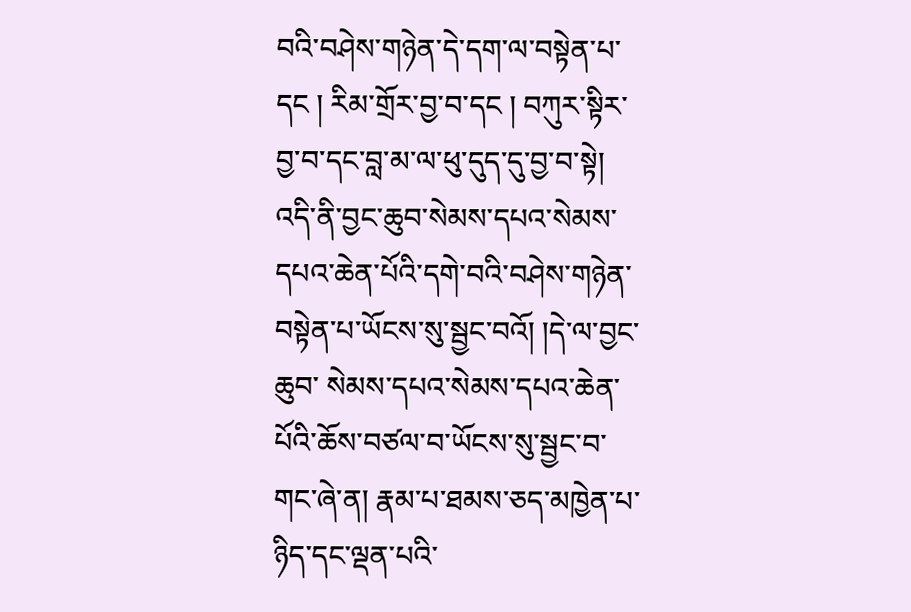བའི་བཤེས་གཉེན་དེ་དག་ལ་བསྟེན་པ་དང ། རིམ་གྲོར་བྱ་བ་དང ། བཀུར་སྟིར་བྱ་བ་དང་བླ་མ་ལ་ཕུ་དུད་དུ་བྱ་བ་སྟེ། འདི་ནི་བྱང་ཆུབ་སེམས་དཔའ་སེམས་དཔའ་ཆེན་པོའི་དགེ་བའི་བཤེས་གཉེན་བསྟེན་པ་ཡོངས་སུ་སྦྱང་བའོ། །དེ་ལ་བྱང་ཆུབ་ སེམས་དཔའ་སེམས་དཔའ་ཆེན་པོའི་ཆོས་བཙལ་བ་ཡོངས་སུ་སྦྱང་བ་གང་ཞེ་ན། རྣམ་པ་ཐམས་ཅད་མཁྱེན་པ་ཉིད་དང་ལྡན་པའི་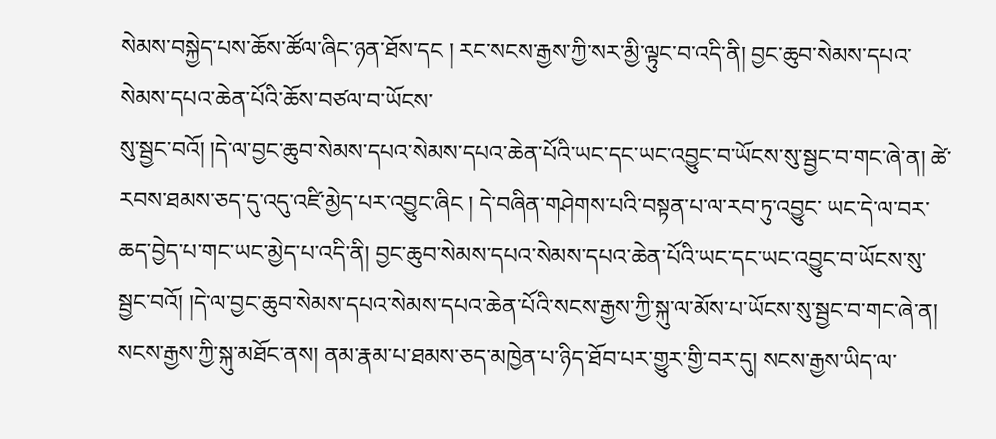སེམས་བསྐྱེད་པས་ཆོས་ཚོལ་ཞིང་ཉན་ཐོས་དང ། རང་སངས་རྒྱས་ཀྱི་སར་མྱི་ལྟུང་བ་འདི་ནི། བྱང་ཆུབ་སེམས་དཔའ་སེམས་དཔའ་ཆེན་པོའི་ཆོས་བཙལ་བ་ཡོངས་
སུ་སྦྱང་བའོ། །དེ་ལ་བྱང་ཆུབ་སེམས་དཔའ་སེམས་དཔའ་ཆེན་པོའི་ཡང་དང་ཡང་འབྱུང་བ་ཡོངས་སུ་སྦྱང་བ་གང་ཞེ་ན། ཚེ་རབས་ཐམས་ཅད་དུ་འདུ་འཛི་མྱེད་པར་འབྱུང་ཞིང ། དེ་བཞིན་གཤེགས་པའི་བསྟན་པ་ལ་རབ་ཏུ་འབྱུང་ ཡང་དེ་ལ་བར་ཆད་བྱེད་པ་གང་ཡང་མྱེད་པ་འདི་ནི། བྱང་ཆུབ་སེམས་དཔའ་སེམས་དཔའ་ཆེན་པོའི་ཡང་དང་ཡང་འབྱུང་བ་ཡོངས་སུ་སྦྱང་བའོ། །དེ་ལ་བྱང་ཆུབ་སེམས་དཔའ་སེམས་དཔའ་ཆེན་པོའི་སངས་རྒྱས་ཀྱི་སྐུ་ལ་མོས་པ་ཡོངས་སུ་སྦྱང་བ་གང་ཞེ་ན། སངས་རྒྱས་ཀྱི་སྐུ་མཐོང་ནས། ནམ་རྣམ་པ་ཐམས་ཅད་མཁྱེན་པ་ཉིད་ཐོབ་པར་གྱུར་གྱི་བར་དུ། སངས་རྒྱས་ཡིད་ལ་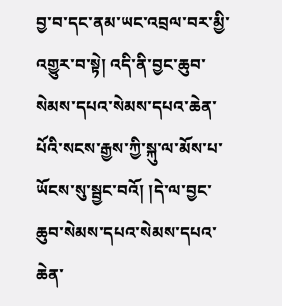བྱ་བ་དང་ནམ་ཡང་འབྲལ་བར་མྱི་འགྱུར་བ་སྟེ། འདི་ནི་བྱང་ཆུབ་སེམས་དཔའ་སེམས་དཔའ་ཆེན་པོའི་སངས་རྒྱས་ཀྱི་སྐུ་ལ་མོས་པ་ ཡོངས་སུ་སྦྱང་བའོ། །དེ་ལ་བྱང་ཆུབ་སེམས་དཔའ་སེམས་དཔའ་ཆེན་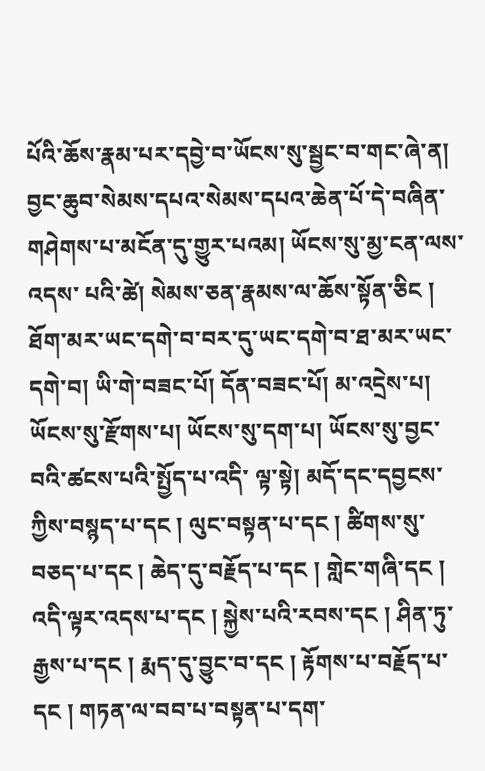པོའི་ཆོས་རྣམ་པར་དབྱེ་བ་ཡོངས་སུ་སྦྱང་བ་གང་ཞེ་ན། བྱང་ཆུབ་སེམས་དཔའ་སེམས་དཔའ་ཆེན་པོ་དེ་བཞིན་གཤེགས་པ་མངོན་དུ་གྱུར་པའམ། ཡོངས་སུ་མྱ་ངན་ལས་འདས་ པའི་ཚེ། སེམས་ཅན་རྣམས་ལ་ཆོས་སྟོན་ཅིང ། ཐོག་མར་ཡང་དགེ་བ་བར་དུ་ཡང་དགེ་བ་ཐ་མར་ཡང་དགེ་བ། ཡི་གེ་བཟང་པོ། དོན་བཟང་པོ། མ་འདྲེས་པ། ཡོངས་སུ་རྫོགས་པ། ཡོངས་སུ་དག་པ། ཡོངས་སུ་བྱང་བའི་ཚངས་པའི་སྤྱོད་པ་འདི་ ལྟ་སྟེ། མདོ་དང་དབྱངས་ཀྱིས་བསྙད་པ་དང ། ལུང་བསྟན་པ་དང ། ཚིགས་སུ་བཅད་པ་དང ། ཆེད་དུ་བརྗོད་པ་དང ། གླེང་གཞི་དང ། འདི་ལྟར་འདས་པ་དང ། སྐྱེས་པའི་རབས་དང ། ཤིན་ཏུ་རྒྱས་པ་དང ། རྨད་དུ་བྱུང་བ་དང ། རྟོགས་པ་བརྗོད་པ་ དང ། གཏན་ལ་བབ་པ་བསྟན་པ་དག་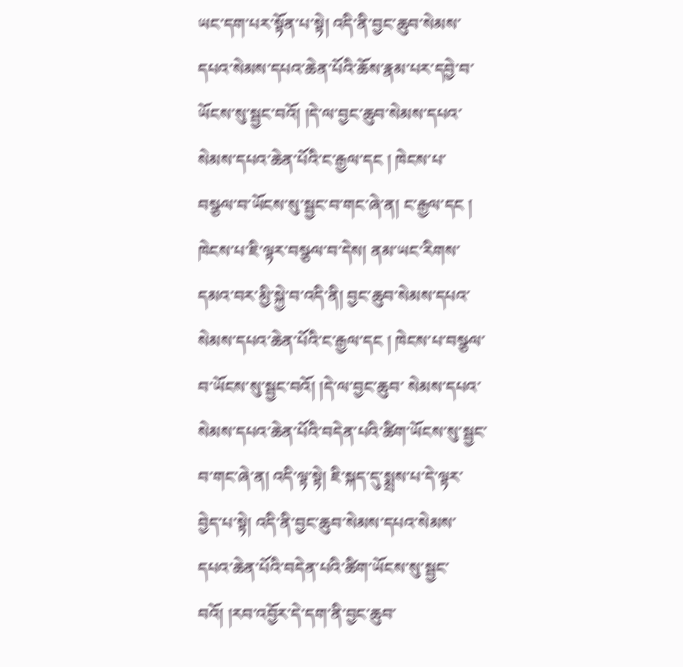ཡང་དག་པར་སྟོན་པ་སྟེ། འདི་ནི་བྱང་ཆུབ་སེམས་དཔའ་སེམས་དཔའ་ཆེན་པོའི་ཆོས་རྣམ་པར་དབྱེ་བ་ཡོངས་སུ་སྦྱང་བའོ། །དེ་ལ་བྱང་ཆུབ་སེམས་དཔའ་སེམས་དཔའ་ཆེན་པོའི་ང་རྒྱལ་དང ། ཁེངས་པ་
བསྩལ་བ་ཡོངས་སུ་སྦྱང་བ་གང་ཞེ་ན། ང་རྒྱལ་དང ། ཁེངས་པ་ཇི་ལྟར་བསྩལ་བ་དེས། ནམ་ཡང་རིགས་དམའ་བར་མྱི་སྐྱེ་བ་འདི་ནི། བྱང་ཆུབ་སེམས་དཔའ་སེམས་དཔའ་ཆེན་པོའི་ང་རྒྱལ་དང ། ཁེངས་པ་བསྩལ་བ་ཡོངས་སུ་སྦྱང་བའོ། །དེ་ལ་བྱང་ཆུབ་ སེམས་དཔའ་སེམས་དཔའ་ཆེན་པོའི་བདེན་པའི་ཚིག་ཡོངས་སུ་སྦྱང་བ་གང་ཞེ་ན། འདི་ལྟ་སྟེ། ཇི་སྐད་དུ་སྨྲས་པ་དེ་ལྟར་བྱེད་པ་སྟེ། འདི་ནི་བྱང་ཆུབ་སེམས་དཔའ་སེམས་དཔའ་ཆེན་པོའི་བདེན་པའི་ཚིག་ཡོངས་སུ་སྦྱང་བའོ། །རབ་འབྱོར་དེ་དག་ནི་བྱང་ཆུབ་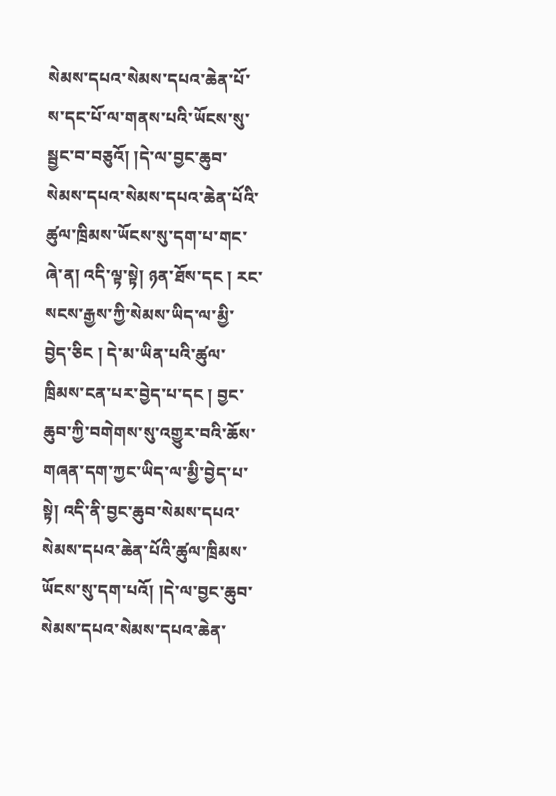སེམས་དཔའ་སེམས་དཔའ་ཆེན་པོ་ས་དང་པོ་ལ་གནས་པའི་ཡོངས་སུ་སྦྱང་བ་བཅུའོ། །དེ་ལ་བྱང་ཆུབ་སེམས་དཔའ་སེམས་དཔའ་ཆེན་པོའི་ཚུལ་ཁྲིམས་ཡོངས་སུ་དག་པ་གང་ཞེ་ན། འདི་ལྟ་སྟེ། ཉན་ཐོས་དང ། རང་སངས་རྒྱས་ཀྱི་སེམས་ཡིད་ལ་མྱི་ བྱེད་ཅིང ། དེ་མ་ཡིན་པའི་ཚུལ་ཁྲིམས་ངན་པར་བྱེད་པ་དང ། བྱང་ཆུབ་ཀྱི་བགེགས་སུ་འགྱུར་བའི་ཆོས་གཞན་དག་ཀྱང་ཡིད་ལ་མྱི་བྱེད་པ་སྟེ། འདི་ནི་བྱང་ཆུབ་སེམས་དཔའ་སེམས་དཔའ་ཆེན་པོའི་ཚུལ་ཁྲིམས་ཡོངས་སུ་དག་པའོ། །དེ་ལ་བྱང་ཆུབ་ སེམས་དཔའ་སེམས་དཔའ་ཆེན་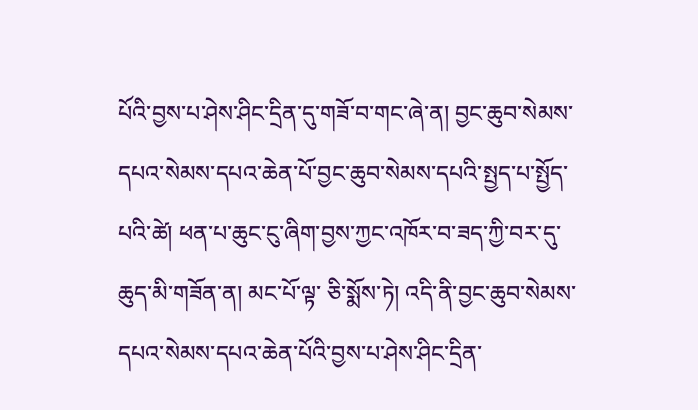པོའི་བྱས་པ་ཤེས་ཤིང་དྲིན་དུ་གཟོ་བ་གང་ཞེ་ན། བྱང་ཆུབ་སེམས་དཔའ་སེམས་དཔའ་ཆེན་པོ་བྱང་ཆུབ་སེམས་དཔའི་སྤྱད་པ་སྤྱོད་པའི་ཚེ། ཕན་པ་ཆུང་ངུ་ཞིག་བྱས་ཀྱང་འཁོར་བ་ཟད་ཀྱི་བར་དུ་ཆུད་མི་གཟོན་ན། མང་པོ་ལྟ་ ཅི་སྨོས་ཏེ། འདི་ནི་བྱང་ཆུབ་སེམས་དཔའ་སེམས་དཔའ་ཆེན་པོའི་བྱས་པ་ཤེས་ཤིང་དྲིན་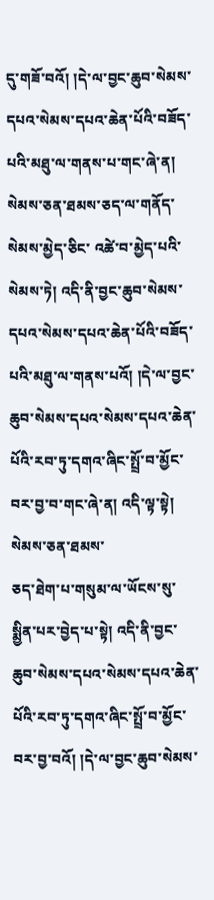དུ་གཟོ་བའོ། །དེ་ལ་བྱང་ཆུབ་སེམས་དཔའ་སེམས་དཔའ་ཆེན་པོའི་བཟོད་པའི་མཐུ་ལ་གནས་པ་གང་ཞེ་ན། སེམས་ཅན་ཐམས་ཅད་ལ་གནོད་སེམས་མྱེད་ཅིང་ འཚེ་བ་མྱེད་པའི་སེམས་ཏེ། འདི་ནི་བྱང་ཆུབ་སེམས་དཔའ་སེམས་དཔའ་ཆེན་པོའི་བཟོད་པའི་མཐུ་ལ་གནས་པའོ། །དེ་ལ་བྱང་ཆུབ་སེམས་དཔའ་སེམས་དཔའ་ཆེན་པོའི་རབ་ཏུ་དགའ་ཞིང་སྤྲོ་བ་མྱོང་བར་བྱ་བ་གང་ཞེ་ན། འདི་ལྟ་སྟེ། སེམས་ཅན་ཐམས་
ཅད་ཐེག་པ་གསུམ་ལ་ཡོངས་སུ་སྨྱིན་པར་བྱེད་པ་སྟེ། འདི་ནི་བྱང་ཆུབ་སེམས་དཔའ་སེམས་དཔའ་ཆེན་པོའི་རབ་ཏུ་དགའ་ཞིང་སྤྲོ་བ་མྱོང་བར་བྱ་བའོ། །དེ་ལ་བྱང་ཆུབ་སེམས་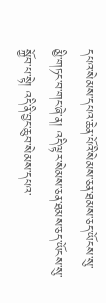དཔའ་སེམས་དཔའ་ཆེན་པོའི་སེམས་ཅན་ཐམས་ཅད་ཡོངས་སུ་ མྱི་གཏང་བ་གང་ཞེ་ན། འདི་ལྟར་སེམས་ཅན་ཐམས་ཅད་ཡོངས་སུ་སྐྱོབ་པ་སྟེ། འདི་ནི་བྱང་ཆུབ་སེམས་དཔའ་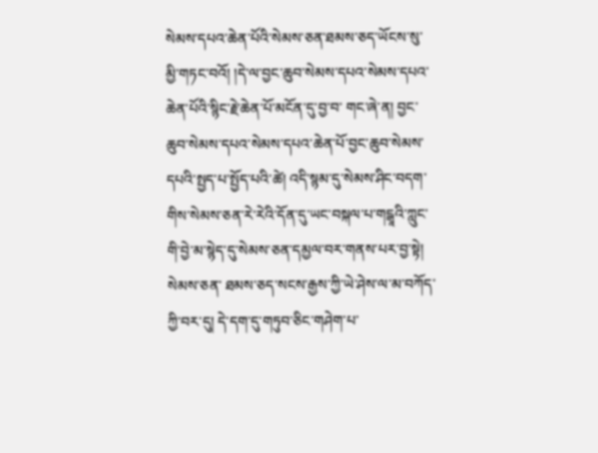སེམས་དཔའ་ཆེན་པོའི་སེམས་ཅན་ཐམས་ཅད་ཡོངས་སུ་མྱི་གཏང་བའོ། །དེ་ལ་བྱང་ཆུབ་སེམས་དཔའ་སེམས་དཔའ་ཆེན་པོའི་སྙིང་རྗེ་ཆེན་པོ་མངོན་དུ་བྱ་བ་ གང་ཞེ་ན། བྱང་ཆུབ་སེམས་དཔའ་སེམས་དཔའ་ཆེན་པོ་བྱང་ཆུབ་སེམས་དཔའི་སྤྱད་པ་སྤྱོད་པའི་ཚེ། འདི་སྙམ་དུ་སེམས་ཤིང་བདག་གིས་སེམས་ཅན་རེ་རེའི་དོན་དུ་ཡང་བསྐལ་པ་གངྒཱའི་ཀླུང་གི་བྱེ་མ་སྙེད་དུ་སེམས་ཅན་དམྱལ་བར་གནས་པར་བྱ་སྟེ། སེམས་ཅན་ ཐམས་ཅད་སངས་རྒྱས་ཀྱི་ཡེ་ཤེས་ལ་མ་བཀོད་ཀྱི་བར་དུ། དེ་དག་དུ་གཏུབ་ཅིང་གཤེག་པ་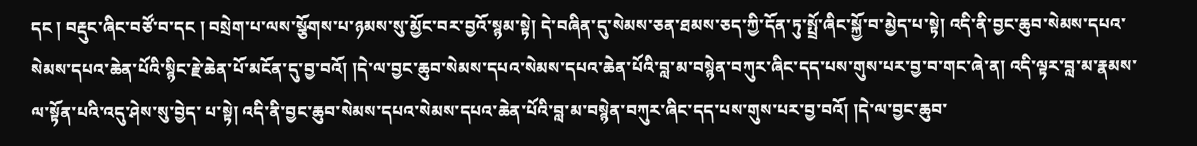དང ། བརྡུང་ཞིང་བཙོ་བ་དང ། བསྲེག་པ་ལས་སྩོགས་པ་ཉམས་སུ་མྱོང་བར་བྱའོ་སྙམ་སྟེ། དེ་བཞིན་དུ་སེམས་ཅན་ཐམས་ཅད་ཀྱི་དོན་ཏུ་སྤྲོ་ཞིང་སྐྱོ་བ་མྱེད་པ་སྟེ། འདི་ནི་བྱང་ཆུབ་སེམས་དཔའ་སེམས་དཔའ་ཆེན་པོའི་སྙིང་རྗེ་ཆེན་པོ་མངོན་དུ་བྱ་བའོ། །དེ་ལ་བྱང་ཆུབ་སེམས་དཔའ་སེམས་དཔའ་ཆེན་པོའི་བླ་མ་བསྙེན་བཀུར་ཞིང་དད་པས་གུས་པར་བྱ་བ་གང་ཞེ་ན། འདི་ལྟར་བླ་མ་རྣམས་ལ་སྟོན་པའི་འདུ་ཤེས་སུ་བྱེད་ པ་སྟེ། འདི་ནི་བྱང་ཆུབ་སེམས་དཔའ་སེམས་དཔའ་ཆེན་པོའི་བླ་མ་བསྙེན་བཀུར་ཞིང་དད་པས་གུས་པར་བྱ་བའོ། །དེ་ལ་བྱང་ཆུབ་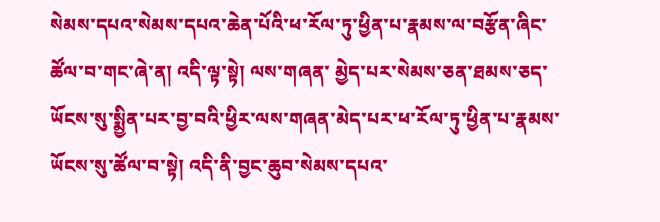སེམས་དཔའ་སེམས་དཔའ་ཆེན་པོའི་ཕ་རོལ་ཏུ་ཕྱིན་པ་རྣམས་ལ་བརྩོན་ཞིང་ཚོལ་བ་གང་ཞེ་ན། འདི་ལྟ་སྟེ། ལས་གཞན་ མྱེད་པར་སེམས་ཅན་ཐམས་ཅད་ཡོངས་སུ་སྨྱིན་པར་བྱ་བའི་ཕྱིར་ལས་གཞན་མེད་པར་ཕ་རོལ་ཏུ་ཕྱིན་པ་རྣམས་ཡོངས་སུ་ཚོལ་བ་སྟེ། འདི་ནི་བྱང་ཆུབ་སེམས་དཔའ་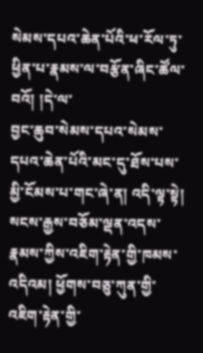སེམས་དཔའ་ཆེན་པོའི་ཕ་རོལ་ཏུ་ཕྱིན་པ་རྣམས་ལ་བརྩོན་ཞིང་ཚོལ་བའོ། །དེ་ལ་
བྱང་ཆུབ་སེམས་དཔའ་སེམས་དཔའ་ཆེན་པོའི་མང་དུ་ཐོས་པས་མྱི་ངོམས་པ་གང་ཞེ་ན། འདི་ལྟ་སྟེ། སངས་རྒྱས་བཅོམ་ལྡན་འདས་རྣམས་ཀྱིས་འཇིག་རྟེན་གྱི་ཁམས་འདིའམ། ཕྱོགས་བཅུ་ཀུན་གྱི་འཇིག་རྟེན་གྱི་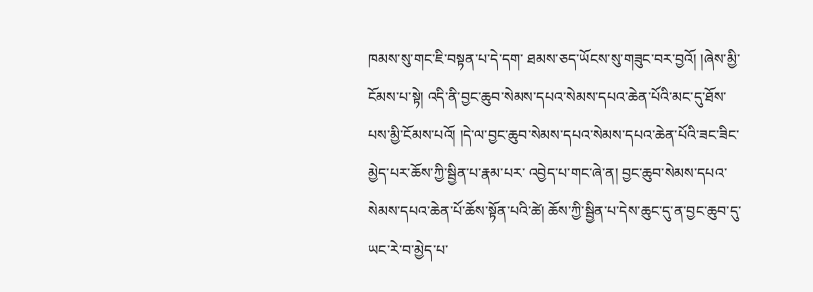ཁམས་སུ་གང་ཇི་བསྟན་པ་དེ་དག་ ཐམས་ཅད་ཡོངས་སུ་གཟུང་བར་བྱའོ། །ཞེས་མྱི་ངོམས་པ་སྟེ། འདི་ནི་བྱང་ཆུབ་སེམས་དཔའ་སེམས་དཔའ་ཆེན་པོའི་མང་དུ་ཐོས་པས་མྱི་ངོམས་པའོ། །དེ་ལ་བྱང་ཆུབ་སེམས་དཔའ་སེམས་དཔའ་ཆེན་པོའི་ཟང་ཟིང་མྱེད་པར་ཆོས་ཀྱི་སྦྱིན་པ་རྣམ་པར་ འབྱེད་པ་གང་ཞེ་ན། བྱང་ཆུབ་སེམས་དཔའ་སེམས་དཔའ་ཆེན་པོ་ཆོས་སྟོན་པའི་ཚེ། ཆོས་ཀྱི་སྦྱིན་པ་དེས་ཆུང་དུ་ན་བྱང་ཆུབ་དུ་ཡང་རེ་བ་མྱེད་པ་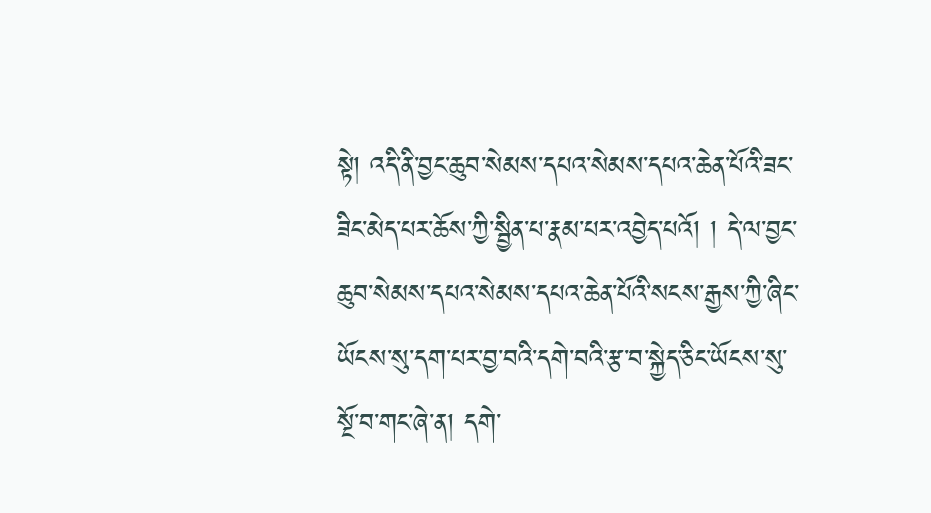སྟེ། འདི་ནི་བྱང་ཆུབ་སེམས་དཔའ་སེམས་དཔའ་ཆེན་པོའི་ཟང་ཟིང་མེད་པར་ཆོས་ཀྱི་སྦྱིན་པ་རྣམ་པར་འབྱེད་པའོ། ། དེ་ལ་བྱང་ཆུབ་སེམས་དཔའ་སེམས་དཔའ་ཆེན་པོའི་སངས་རྒྱས་ཀྱི་ཞིང་ཡོངས་སུ་དག་པར་བྱ་བའི་དགེ་བའི་རྩ་བ་སྐྱེད་ཅིང་ཡོངས་སུ་སྔོ་བ་གང་ཞེ་ན། དགེ་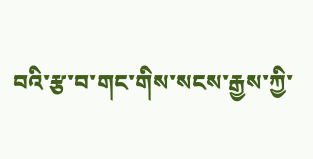བའི་རྩ་བ་གང་གིས་སངས་རྒྱས་ཀྱི་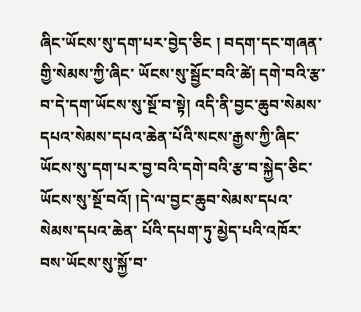ཞིང་ཡོངས་སུ་དག་པར་བྱེད་ཅིང ། བདག་དང་གཞན་གྱི་སེམས་ཀྱི་ཞིང་ ཡོངས་སུ་སྦྱོང་བའི་ཚེ། དགེ་བའི་རྩ་བ་དེ་དག་ཡོངས་སུ་སྔོ་བ་སྟེ། འདི་ནི་བྱང་ཆུབ་སེམས་དཔའ་སེམས་དཔའ་ཆེན་པོའི་སངས་རྒྱས་ཀྱི་ཞིང་ཡོངས་སུ་དག་པར་བྱ་བའི་དགེ་བའི་རྩ་བ་སྐྱེད་ཅིང་ཡོངས་སུ་སྔོ་བའོ། །དེ་ལ་བྱང་ཆུབ་སེམས་དཔའ་སེམས་དཔའ་ཆེན་ པོའི་དཔག་ཏུ་མྱེད་པའི་འཁོར་བས་ཡོངས་སུ་སྐྱོ་བ་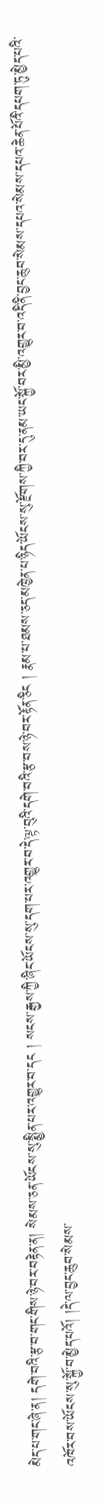མེད་པ་གང་ཞེ་ན། དགེ་བའི་རྩ་བ་གང་གིས་ཉེ་བར་བརྟེན་ན། སེམས་ཅན་ཡོངས་སུ་སྨྱིན་པར་འགྱུར་བ་དང ། སངས་རྒྱས་ཀྱི་ཞིང་ཡོངས་སུ་དག་པར་འགྱུར་བ་དེ་ལྟ་བུའི་དགེ་བའི་རྩ་བས་ཉེ་བར་རྟོན་ཅིང ། རྣམ་པ་ཐམས་ཅད་མཁྱེན་པ་ཉིད་ཡོངས་སུ་རྫོགས་ཀྱི་བར་དུ་ནམ་ཡང་སྐྱོ་བར་མྱི་འགྱུར་བ་འདི་ནི་བྱང་ཆུབ་སེམས་དཔའ་སེམས་དཔའ་ཆེན་པོའི་དཔག་ཏུ་མྱེད་པའི་འཁོར་བས་ཡོངས་སུ་སྐྱོ་བ་མྱེད་པའོ། །དེ་ལ་བྱང་ཆུབ་སེམས་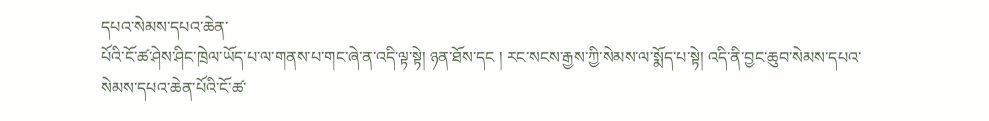དཔའ་སེམས་དཔའ་ཆེན་
པོའི་ངོ་ཚ་ཤེས་ཤིང་ཁྲེལ་ཡོད་པ་ལ་གནས་པ་གང་ཞེ་ན་འདི་ལྟ་སྟེ། ཉན་ཐོས་དང ། རང་སངས་རྒྱས་ཀྱི་སེམས་ལ་སྨོད་པ་སྟེ། འདི་ནི་བྱང་ཆུབ་སེམས་དཔའ་སེམས་དཔའ་ཆེན་པོའི་ངོ་ཚ་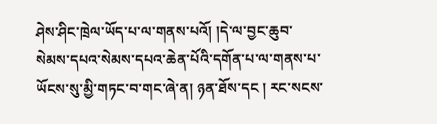ཤེས་ཤིང་ཁྲེལ་ཡོད་པ་ལ་གནས་པའོ། །དེ་ལ་བྱང་ཆུབ་ སེམས་དཔའ་སེམས་དཔའ་ཆེན་པོའི་དགོན་པ་ལ་གནས་པ་ཡོངས་སུ་མྱི་གཏང་བ་གང་ཞེ་ན། ཉན་ཐོས་དང ། རང་སངས་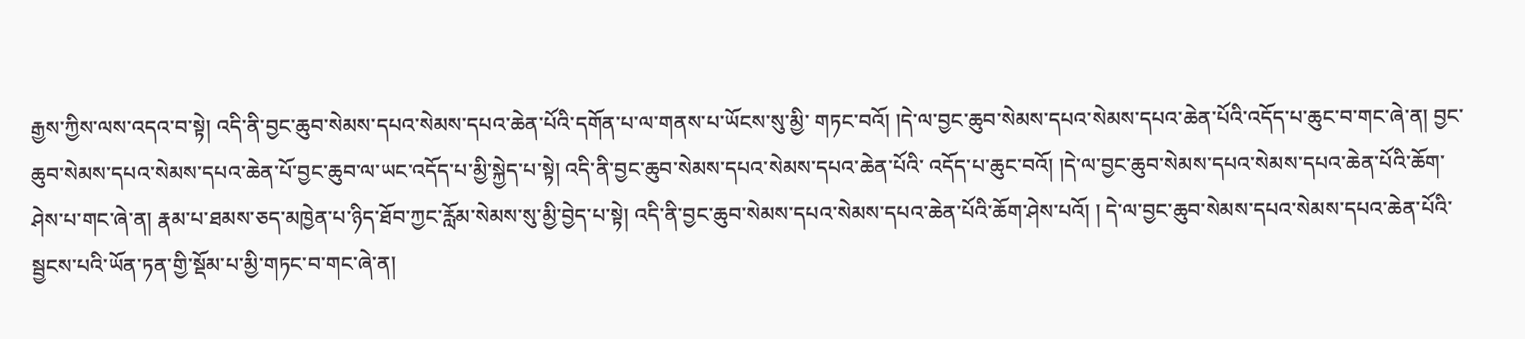རྒྱས་ཀྱིས་ལས་འདའ་བ་སྟེ། འདི་ནི་བྱང་ཆུབ་སེམས་དཔའ་སེམས་དཔའ་ཆེན་པོའི་དགོན་པ་ལ་གནས་པ་ཡོངས་སུ་མྱི་ གཏང་བའོ། །དེ་ལ་བྱང་ཆུབ་སེམས་དཔའ་སེམས་དཔའ་ཆེན་པོའི་འདོད་པ་ཆུང་བ་གང་ཞེ་ན། བྱང་ཆུབ་སེམས་དཔའ་སེམས་དཔའ་ཆེན་པོ་བྱང་ཆུབ་ལ་ཡང་འདོད་པ་མྱི་སྐྱེད་པ་སྟེ། འདི་ནི་བྱང་ཆུབ་སེམས་དཔའ་སེམས་དཔའ་ཆེན་པོའི་ འདོད་པ་ཆུང་བའོ། །དེ་ལ་བྱང་ཆུབ་སེམས་དཔའ་སེམས་དཔའ་ཆེན་པོའི་ཆོག་ཤེས་པ་གང་ཞེ་ན། རྣམ་པ་ཐམས་ཅད་མཁྱེན་པ་ཉིད་ཐོབ་ཀྱང་རློམ་སེམས་སུ་མྱི་བྱེད་པ་སྟེ། འདི་ནི་བྱང་ཆུབ་སེམས་དཔའ་སེམས་དཔའ་ཆེན་པོའི་ཆོག་ཤེས་པའོ། ། དེ་ལ་བྱང་ཆུབ་སེམས་དཔའ་སེམས་དཔའ་ཆེན་པོའི་སྦྱངས་པའི་ཡོན་ཏན་གྱི་སྡོམ་པ་མྱི་གཏང་བ་གང་ཞེ་ན།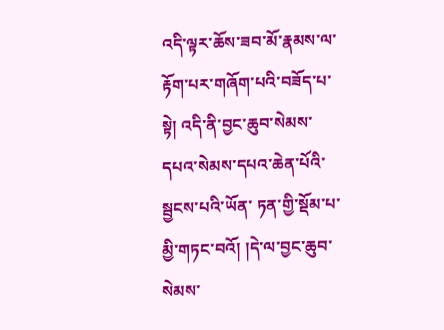འདི་ལྟར་ཆོས་ཟབ་མོ་རྣམས་ལ་རྟོག་པར་གཞོག་པའི་བཟོད་པ་སྟེ། འདི་ནི་བྱང་ཆུབ་སེམས་དཔའ་སེམས་དཔའ་ཆེན་པོའི་སྦྱངས་པའི་ཡོན་ ཏན་གྱི་སྡོམ་པ་མྱི་གཏང་བའོ། །དེ་ལ་བྱང་ཆུབ་སེམས་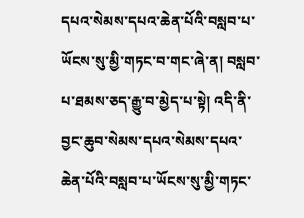དཔའ་སེམས་དཔའ་ཆེན་པོའི་བསླབ་པ་ཡོངས་སུ་མྱི་གཏང་བ་གང་ཞེ་ན། བསླབ་པ་ཐམས་ཅད་རྒྱུ་བ་མྱེད་པ་སྟེ། འདི་ནི་བྱང་ཆུབ་སེམས་དཔའ་སེམས་དཔའ་ཆེན་པོའི་བསླབ་པ་ཡོངས་སུ་མྱི་གཏང་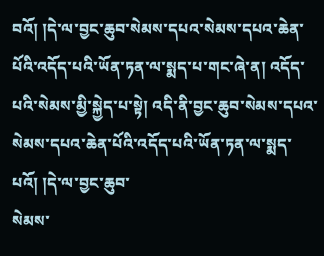བའོ། །དེ་ལ་བྱང་ཆུབ་སེམས་དཔའ་སེམས་དཔའ་ཆེན་པོའི་འདོད་པའི་ཡོན་ཏན་ལ་སྨད་པ་གང་ཞེ་ན། འདོད་པའི་སེམས་མྱི་སྐྱེད་པ་སྟེ། འདི་ནི་བྱང་ཆུབ་སེམས་དཔའ་སེམས་དཔའ་ཆེན་པོའི་འདོད་པའི་ཡོན་ཏན་ལ་སྨད་པའོ། །དེ་ལ་བྱང་ཆུབ་
སེམས་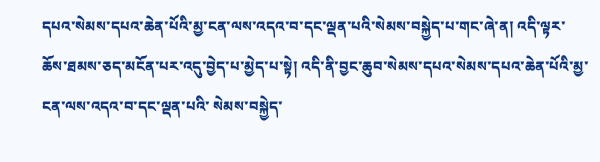དཔའ་སེམས་དཔའ་ཆེན་པོའི་མྱ་ངན་ལས་འདའ་བ་དང་ལྡན་པའི་སེམས་བསྐྱེད་པ་གང་ཞེ་ན། འདི་ལྟར་ཆོས་ཐམས་ཅད་མངོན་པར་འདུ་བྱེད་པ་མྱེད་པ་སྟེ། འདི་ནི་བྱང་ཆུབ་སེམས་དཔའ་སེམས་དཔའ་ཆེན་པོའི་མྱ་ངན་ལས་འདའ་བ་དང་ལྡན་པའི་ སེམས་བསྐྱེད་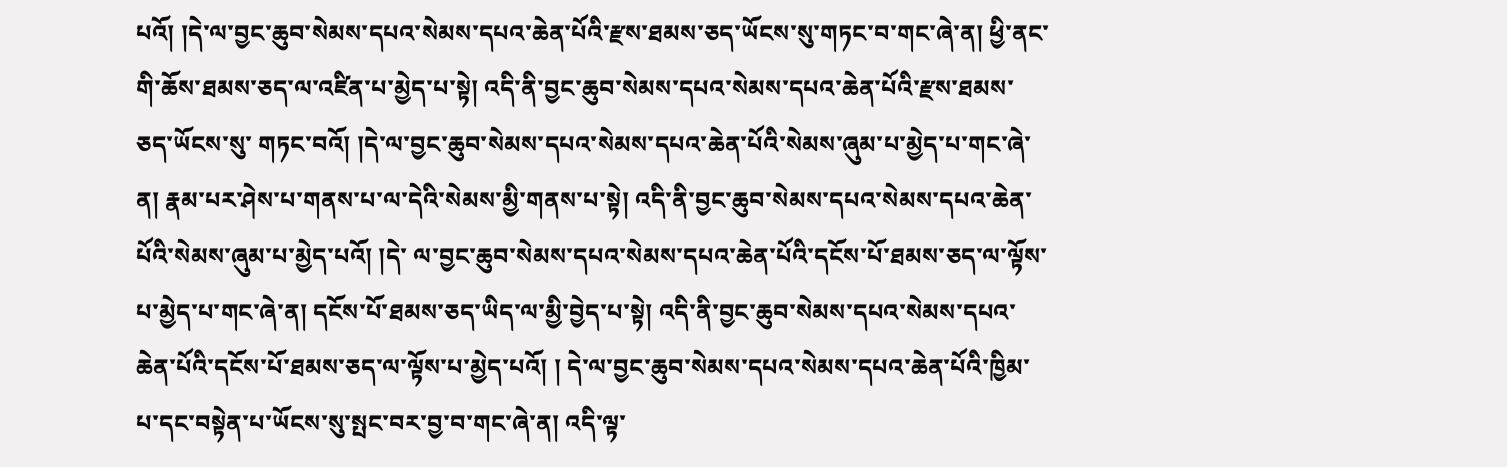པའོ། །དེ་ལ་བྱང་ཆུབ་སེམས་དཔའ་སེམས་དཔའ་ཆེན་པོའི་རྫས་ཐམས་ཅད་ཡོངས་སུ་གཏང་བ་གང་ཞེ་ན། ཕྱི་ནང་གི་ཆོས་ཐམས་ཅད་ལ་འཛིན་པ་མྱེད་པ་སྟེ། འདི་ནི་བྱང་ཆུབ་སེམས་དཔའ་སེམས་དཔའ་ཆེན་པོའི་རྫས་ཐམས་ཅད་ཡོངས་སུ་ གཏང་བའོ། །དེ་ལ་བྱང་ཆུབ་སེམས་དཔའ་སེམས་དཔའ་ཆེན་པོའི་སེམས་ཞུམ་པ་མྱེད་པ་གང་ཞེ་ན། རྣམ་པར་ཤེས་པ་གནས་པ་ལ་དེའི་སེམས་མྱི་གནས་པ་སྟེ། འདི་ནི་བྱང་ཆུབ་སེམས་དཔའ་སེམས་དཔའ་ཆེན་པོའི་སེམས་ཞུམ་པ་མྱེད་པའོ། །དེ་ ལ་བྱང་ཆུབ་སེམས་དཔའ་སེམས་དཔའ་ཆེན་པོའི་དངོས་པོ་ཐམས་ཅད་ལ་ལྟོས་པ་མྱེད་པ་གང་ཞེ་ན། དངོས་པོ་ཐམས་ཅད་ཡིད་ལ་མྱི་བྱེད་པ་སྟེ། འདི་ནི་བྱང་ཆུབ་སེམས་དཔའ་སེམས་དཔའ་ཆེན་པོའི་དངོས་པོ་ཐམས་ཅད་ལ་ལྟོས་པ་མྱེད་པའོ། ། དེ་ལ་བྱང་ཆུབ་སེམས་དཔའ་སེམས་དཔའ་ཆེན་པོའི་ཁྱིམ་པ་དང་བསྟེན་པ་ཡོངས་སུ་སྤང་བར་བྱ་བ་གང་ཞེ་ན། འདི་ལྟ་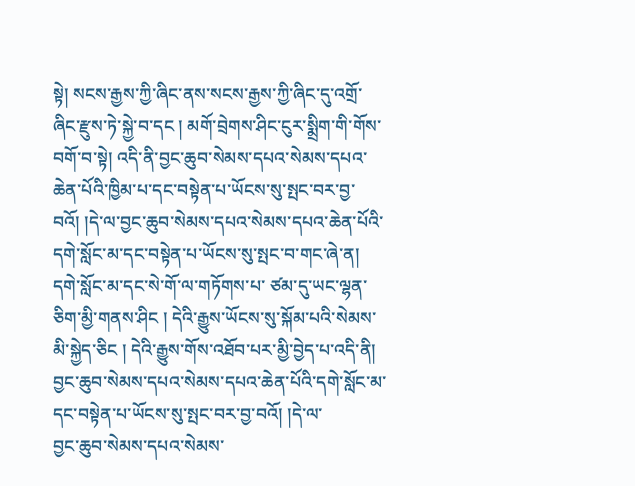སྟེ། སངས་རྒྱས་ཀྱི་ཞིང་ནས་སངས་རྒྱས་ཀྱི་ཞིང་དུ་འགྲོ་ཞིང་རྫུས་ཏེ་སྐྱེ་བ་དང ། མགོ་བྲེགས་ཤིང་ངུར་སྨྲིག་གི་གོས་བགོ་བ་སྟེ། འདི་ནི་བྱང་ཆུབ་སེམས་དཔའ་སེམས་དཔའ་ཆེན་པོའི་ཁྱིམ་པ་དང་བསྟེན་པ་ཡོངས་སུ་སྤང་བར་བྱ་བའོ། །དེ་ལ་བྱང་ཆུབ་སེམས་དཔའ་སེམས་དཔའ་ཆེན་པོའི་དགེ་སློང་མ་དང་བསྟེན་པ་ཡོངས་སུ་སྤང་བ་གང་ཞེ་ན། དགེ་སློང་མ་དང་སེ་གོ་ལ་གཏོགས་པ་ ཙམ་དུ་ཡང་ལྷན་ཅིག་མྱི་གནས་ཤིང ། དེའི་རྒྱུས་ཡོངས་སུ་སྐོམ་པའི་སེམས་མི་སྐྱེད་ཅིང ། དེའི་རྒྱུས་གོས་འཐོབ་པར་མྱི་བྱེད་པ་འདི་ནི། བྱང་ཆུབ་སེམས་དཔའ་སེམས་དཔའ་ཆེན་པོའི་དགེ་སློང་མ་དང་བསྟེན་པ་ཡོངས་སུ་སྤང་བར་བྱ་བའོ། །དེ་ལ་
བྱང་ཆུབ་སེམས་དཔའ་སེམས་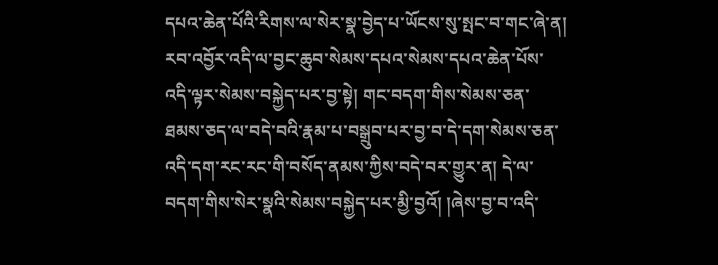དཔའ་ཆེན་པོའི་རིགས་ལ་སེར་སྣ་བྱེད་པ་ཡོངས་སུ་སྤང་བ་གང་ཞེ་ན། རབ་འབྱོར་འདི་ལ་བྱང་ཆུབ་སེམས་དཔའ་སེམས་དཔའ་ཆེན་པོས་འདི་ལྟར་སེམས་བསྐྱེད་པར་བྱ་སྟེ། གང་བདག་གིས་སེམས་ཅན་ ཐམས་ཅད་ལ་བདེ་བའི་རྣམ་པ་བསྒྲུབ་པར་བྱ་བ་དེ་དག་སེམས་ཅན་འདི་དག་རང་རང་གི་བསོད་ནམས་ཀྱིས་བདེ་བར་གྱུར་ན། དེ་ལ་བདག་གིས་སེར་སྣའི་སེམས་བསྐྱེད་པར་མྱི་བྱའོ། །ཞེས་བྱ་བ་འདི་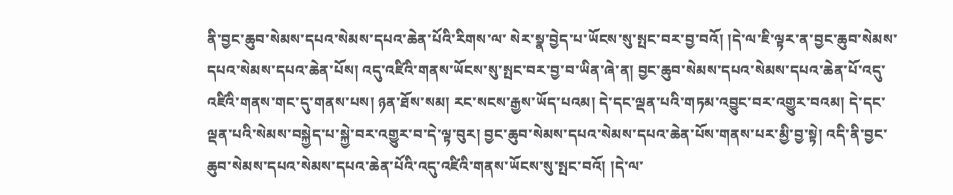ནི་བྱང་ཆུབ་སེམས་དཔའ་སེམས་དཔའ་ཆེན་པོའི་རིགས་ལ་ སེར་སྣ་བྱེད་པ་ཡོངས་སུ་སྤང་བར་བྱ་བའོ། །དེ་ལ་ཇི་ལྟར་ན་བྱང་ཆུབ་སེམས་དཔའ་སེམས་དཔའ་ཆེན་པོས། འདུ་འཛིའི་གནས་ཡོངས་སུ་སྤང་བར་བྱ་བ་ཡིན་ཞེ་ན། བྱང་ཆུབ་སེམས་དཔའ་སེམས་དཔའ་ཆེན་པོ་འདུ་འཛིའི་གནས་གང་དུ་གནས་པས། ཉན་ཐོས་སམ། རང་སངས་རྒྱས་ཡོད་པའམ། དེ་དང་ལྡན་པའི་གཏམ་འབྱུང་བར་འགྱུར་བའམ། དེ་དང་ལྡན་པའི་སེམས་བསྐྱེད་པ་སྐྱེ་བར་འགྱུར་བ་དེ་ལྟ་བུར། བྱང་ཆུབ་སེམས་དཔའ་སེམས་དཔའ་ཆེན་པོས་གནས་པར་མྱི་བྱ་སྟེ། འདི་ནི་བྱང་ ཆུབ་སེམས་དཔའ་སེམས་དཔའ་ཆེན་པོའི་འདུ་འཛིའི་གནས་ཡོངས་སུ་སྤང་བའོ། །དེ་ལ་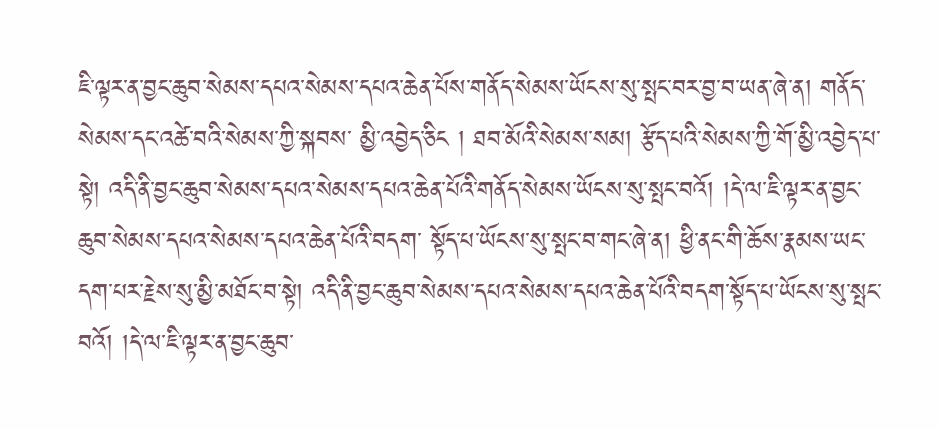ཇི་ལྟར་ན་བྱང་ཆུབ་སེམས་དཔའ་སེམས་དཔའ་ཆེན་པོས་གནོད་སེམས་ཡོངས་སུ་སྤང་བར་བྱ་བ་ཡན་ཞེ་ན། གནོད་སེམས་དང་འཚེ་བའི་སེམས་ཀྱི་སྐབས་ མྱི་འབྱེད་ཅིང ། ཐབ་མོའི་སེམས་སམ། རྩོད་པའི་སེམས་ཀྱི་གོ་མྱི་འབྱེད་པ་སྟེ། འདི་ནི་བྱང་ཆུབ་སེམས་དཔའ་སེམས་དཔའ་ཆེན་པོའི་གནོད་སེམས་ཡོངས་སུ་སྤང་བའོ། །དེ་ལ་ཇི་ལྟར་ན་བྱང་ཆུབ་སེམས་དཔའ་སེམས་དཔའ་ཆེན་པོའི་བདག་ སྟོད་པ་ཡོངས་སུ་སྤང་བ་གང་ཞེ་ན། ཕྱི་ནང་གི་ཆོས་རྣམས་ཡང་དག་པར་རྗེས་སུ་མྱི་མཐོང་བ་སྟེ། འདི་ནི་བྱང་ཆུབ་སེམས་དཔའ་སེམས་དཔའ་ཆེན་པོའི་བདག་སྟོད་པ་ཡོངས་སུ་སྤང་བའོ། །དེ་ལ་ཇི་ལྟར་ན་བྱང་ཆུབ་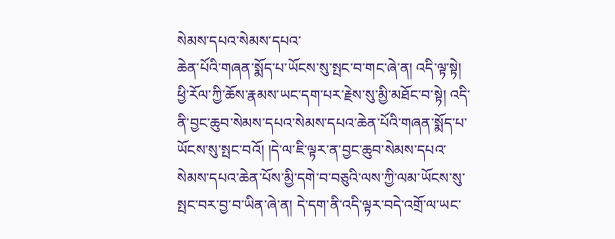སེམས་དཔའ་སེམས་དཔའ་
ཆེན་པོའི་གཞན་སྨོད་པ་ཡོངས་སུ་སྤང་བ་གང་ཞེ་ན། འདི་ལྟ་སྟེ། ཕྱི་རོལ་ཀྱི་ཆོས་རྣམས་ཡང་དག་པར་རྗེས་སུ་མྱི་མཐོང་བ་སྟེ། འདི་ནི་བྱང་ཆུབ་སེམས་དཔའ་སེམས་དཔའ་ཆེན་པོའི་གཞན་སྨོད་པ་ཡོངས་སུ་སྤང་བའོ། །དེ་ལ་ཇི་ལྟར་ན་བྱང་ཆུབ་སེམས་དཔའ་ སེམས་དཔའ་ཆེན་པོས་མྱི་དགེ་བ་བཅུའི་ལས་ཀྱི་ལམ་ཡོངས་སུ་སྤང་བར་བྱ་བ་ཡིན་ཞེ་ན། དེ་དག་ནི་འདི་ལྟར་བདེ་འགྲོ་ལ་ཡང་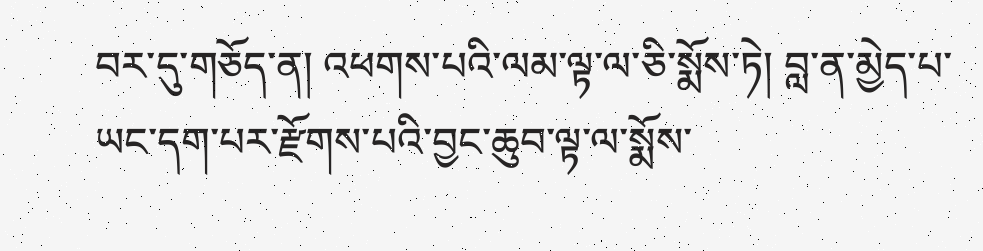བར་དུ་གཅོད་ན། འཕགས་པའི་ལམ་ལྟ་ལ་ཅི་སྨོས་ཏེ། བླ་ན་མྱེད་པ་ཡང་དག་པར་རྫོགས་པའི་བྱང་ཆུབ་ལྟ་ལ་སྨོས་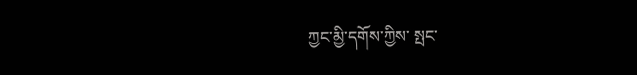ཀྱང་མྱི་དགོས་ཀྱིས་ སྤང་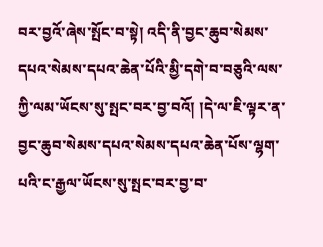བར་བྱའོ་ཞེས་སྤོང་བ་སྟེ། འདི་ནི་བྱང་ཆུབ་སེམས་དཔའ་སེམས་དཔའ་ཆེན་པོའི་མྱི་དགེ་བ་བཅུའི་ལས་ཀྱི་ལམ་ཡོངས་སུ་སྤང་བར་བྱ་བའོ། །དེ་ལ་ཇི་ལྟར་ན་བྱང་ཆུབ་སེམས་དཔའ་སེམས་དཔའ་ཆེན་པོས་ལྷག་པའི་ང་རྒྱལ་ཡོངས་སུ་སྤང་བར་བྱ་བ་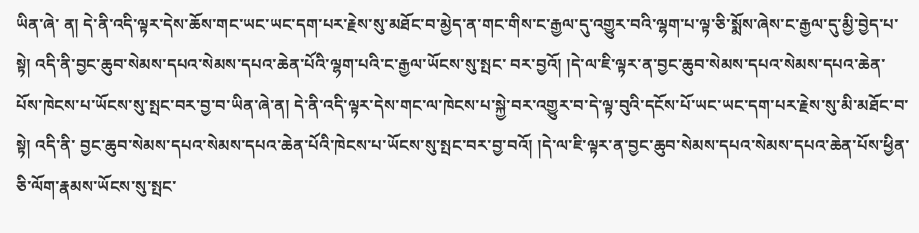ཡིན་ཞེ་ ན། དེ་ནི་འདི་ལྟར་དེས་ཆོས་གང་ཡང་ཡང་དག་པར་རྗེས་སུ་མཐོང་བ་མྱེད་ན་གང་གིས་ང་རྒྱལ་དུ་འགྱུར་བའི་ལྷག་པ་ལྟ་ཅི་སྨོས་ཞེས་ང་རྒྱལ་དུ་མྱི་བྱེད་པ་སྟེ། འདི་ནི་བྱང་ཆུབ་སེམས་དཔའ་སེམས་དཔའ་ཆེན་པོའི་ལྷག་པའི་ང་རྒྱལ་ཡོངས་སུ་སྤང་ བར་བྱའོ། །དེ་ལ་ཇི་ལྟར་ན་བྱང་ཆུབ་སེམས་དཔའ་སེམས་དཔའ་ཆེན་པོས་ཁེངས་པ་ཡོངས་སུ་སྤང་བར་བྱ་བ་ཡིན་ཞེ་ན། དེ་ནི་འདི་ལྟར་དེས་གང་ལ་ཁེངས་པ་སྐྱེ་བར་འགྱུར་བ་དེ་ལྟ་བུའི་དངོས་པོ་ཡང་ཡང་དག་པར་རྗེས་སུ་མི་མཐོང་བ་སྟེ། འདི་ནི་ བྱང་ཆུབ་སེམས་དཔའ་སེམས་དཔའ་ཆེན་པོའི་ཁེངས་པ་ཡོངས་སུ་སྤང་བར་བྱ་བའོ། །དེ་ལ་ཇི་ལྟར་ན་བྱང་ཆུབ་སེམས་དཔའ་སེམས་དཔའ་ཆེན་པོས་ཕྱིན་ཅི་ལོག་རྣམས་ཡོངས་སུ་སྤང་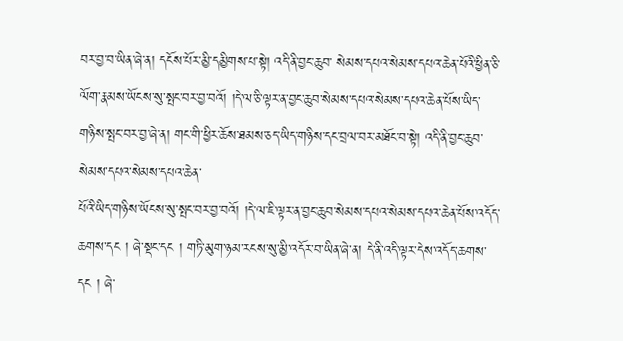བར་བྱ་བ་ཡིན་ཞེ་ན། དངོས་པོར་མྱི་དམྱིགས་པ་སྟེ། འདི་ནི་བྱང་ཆུབ་ སེམས་དཔའ་སེམས་དཔའ་ཆེན་པོའི་ཕྱིན་ཅི་ལོག་རྣམས་ཡོངས་སུ་སྤང་བར་བྱ་བའོ། །དེ་ལ་ཅི་ལྟར་ན་བྱང་ཆུབ་སེམས་དཔའ་སེམས་དཔའ་ཆེན་པོས་ཡིད་གཉིས་སྤང་བར་བྱ་ཞེ་ན། གང་གི་ཕྱིར་ཆོས་ཐམས་ཅད་ཡིད་གཉིས་དང་བྲལ་བར་མཐོང་བ་སྟེ། འདི་ནི་བྱང་ཆུབ་སེམས་དཔའ་སེམས་དཔའ་ཆེན་
པོའི་ཡིད་གཉིས་ཡོངས་སུ་སྤང་བར་བྱ་བའོ། །དེ་ལ་ཇི་ལྟར་ན་བྱང་ཆུབ་སེམས་དཔའ་སེམས་དཔའ་ཆེན་པོས་འདོད་ཆགས་དང ། ཞེ་སྡང་དང ། གཏི་མུག་ཉམ་རངས་སུ་མྱི་འདོར་བ་ཡིན་ཞེ་ན། དེ་ནི་འདི་ལྟར་དེས་འདོད་ཆགས་དང ། ཞེ་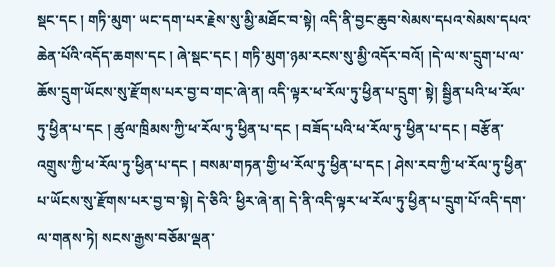སྡང་དང ། གཏི་མུག་ ཡང་དག་པར་རྗེས་སུ་མྱི་མཐོང་བ་སྟེ། འདི་ནི་བྱང་ཆུབ་སེམས་དཔའ་སེམས་དཔའ་ཆེན་པོའི་འདོད་ཆགས་དང ། ཞེ་སྡང་དང ། གཏི་མུག་ཉམ་རངས་སུ་མྱི་འདོར་བའོ། །དེ་ལ་ས་དྲུག་པ་ལ་ཆོས་དྲུག་ཡོངས་སུ་རྫོགས་པར་བྱ་བ་གང་ཞེ་ན། འདི་ལྟར་ཕ་རོལ་ཏུ་ཕྱིན་པ་དྲུག་ སྟེ། སྦྱིན་པའི་ཕ་རོལ་ཏུ་ཕྱིན་པ་དང ། ཚུལ་ཁྲིམས་ཀྱི་ཕ་རོལ་ཏུ་ཕྱིན་པ་དང ། བཟོད་པའི་ཕ་རོལ་ཏུ་ཕྱིན་པ་དང ། བརྩོན་འགྲུས་ཀྱི་ཕ་རོལ་ཏུ་ཕྱིན་པ་དང ། བསམ་གཏན་གྱི་ཕ་རོལ་ཏུ་ཕྱིན་པ་དང ། ཤེས་རབ་ཀྱི་ཕ་རོལ་ཏུ་ཕྱིན་པ་ཡོངས་སུ་རྫོགས་པར་བྱ་བ་སྟེ། དེ་ཅིའི་ ཕྱིར་ཞེ་ན། དེ་ནི་འདི་ལྟར་ཕ་རོལ་ཏུ་ཕྱིན་པ་དྲུག་པོ་འདི་དག་ལ་གནས་ཏེ། སངས་རྒྱས་བཅོམ་ལྡན་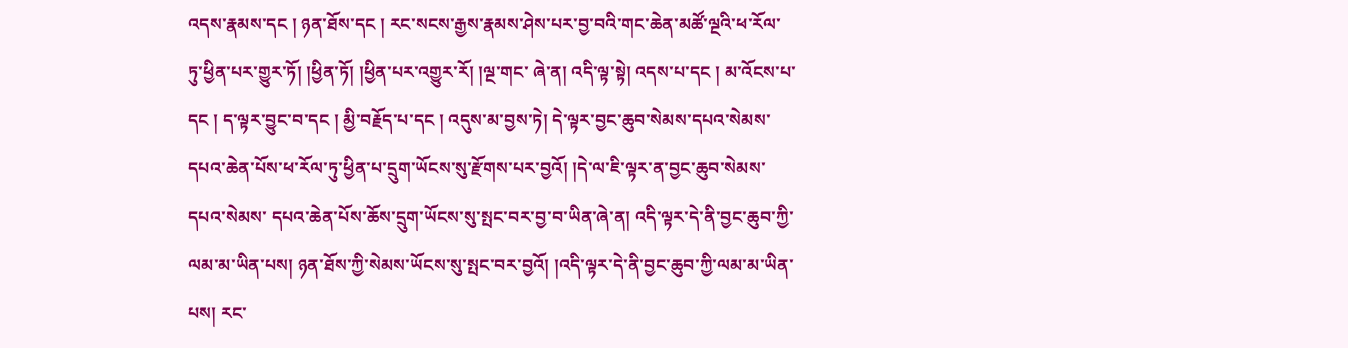འདས་རྣམས་དང ། ཉན་ཐོས་དང ། རང་སངས་རྒྱས་རྣམས་ཤེས་པར་བྱ་བའི་གང་ཆེན་མཚོ་ལྔའི་ཕ་རོལ་ཏུ་ཕྱིན་པར་གྱུར་ཏོ། །ཕྱིན་ཏོ། །ཕྱིན་པར་འགྱུར་རོ། །ལྔ་གང་ ཞེ་ན། འདི་ལྟ་སྟེ། འདས་པ་དང ། མ་འོངས་པ་དང ། ད་ལྟར་བྱུང་བ་དང ། མྱི་བརྗོད་པ་དང ། འདུས་མ་བྱས་ཏེ། དེ་ལྟར་བྱང་ཆུབ་སེམས་དཔའ་སེམས་དཔའ་ཆེན་པོས་ཕ་རོལ་ཏུ་ཕྱིན་པ་དྲུག་ཡོངས་སུ་རྫོགས་པར་བྱའོ། །དེ་ལ་ཇི་ལྟར་ན་བྱང་ཆུབ་སེམས་དཔའ་སེམས་ དཔའ་ཆེན་པོས་ཆོས་དྲུག་ཡོངས་སུ་སྤང་བར་བྱ་བ་ཡིན་ཞེ་ན། འདི་ལྟར་དེ་ནི་བྱང་ཆུབ་ཀྱི་ལམ་མ་ཡིན་པས། ཉན་ཐོས་ཀྱི་སེམས་ཡོངས་སུ་སྤང་བར་བྱའོ། །འདི་ལྟར་དེ་ནི་བྱང་ཆུབ་ཀྱི་ལམ་མ་ཡིན་པས། རང་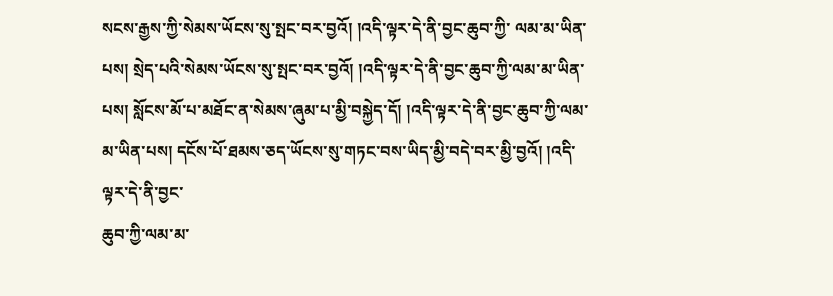སངས་རྒྱས་ཀྱི་སེམས་ཡོངས་སུ་སྤང་བར་བྱའོ། །འདི་ལྟར་དེ་ནི་བྱང་ཆུབ་ཀྱི་ ལམ་མ་ཡིན་པས། སྲེད་པའི་སེམས་ཡོངས་སུ་སྤང་བར་བྱའོ། །འདི་ལྟར་དེ་ནི་བྱང་ཆུབ་ཀྱི་ལམ་མ་ཡིན་པས། སློངས་མོ་པ་མཐོང་ན་སེམས་ཞུམ་པ་མྱི་བསྐྱེད་དོ། །འདི་ལྟར་དེ་ནི་བྱང་ཆུབ་ཀྱི་ལམ་མ་ཡིན་པས། དངོས་པོ་ཐམས་ཅད་ཡོངས་སུ་གཏང་བས་ཡིད་མྱི་བདེ་བར་མྱི་བྱའོ། །འདི་ལྟར་དེ་ནི་བྱང་
ཆུབ་ཀྱི་ལམ་མ་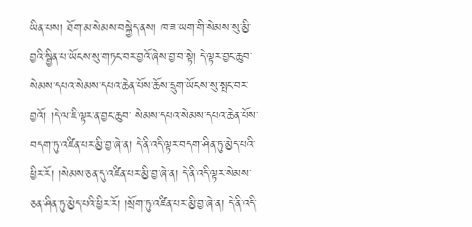ཡིན་པས། ཐོག་མ་སེམས་བསྐྱེད་ནས། ཁ་ཟ་ཡག་གི་སེམས་སུ་མྱི་བྱའི་སྦྱིན་པ་ཡོངས་སུ་གཏང་བར་བྱའོ་ཞེས་བྱ་བ་སྟེ། དེ་ལྟར་བྱང་ཆུབ་སེམས་དཔའ་སེམས་དཔའ་ཆེན་པོས་ཆོས་དྲུག་ཡོངས་སུ་སྤང་བར་བྱའོ། །དེ་ལ་ཇི་ལྟར་ན་བྱང་ཆུབ་ སེམས་དཔའ་སེམས་དཔའ་ཆེན་པོས་བདག་ཏུ་འཛིན་པར་མྱི་བྱ་ཞེ་ན། དེ་ནི་འདི་ལྟར་བདག་ཤིན་ཏུ་མྱེད་པའི་ཕྱིར་རོ། །སེམས་ཅན་དུ་འཛིན་པར་མྱི་བྱ་ཞེ་ན། དེ་ནི་འདི་ལྟར་སེམས་ཅན་ཤིན་ཏུ་མྱེད་པའི་ཕྱིར་རོ། །སྲོག་ཏུ་འཛིན་པར་མྱི་བྱ་ཞེ་ན། དེ་ནི་འདི་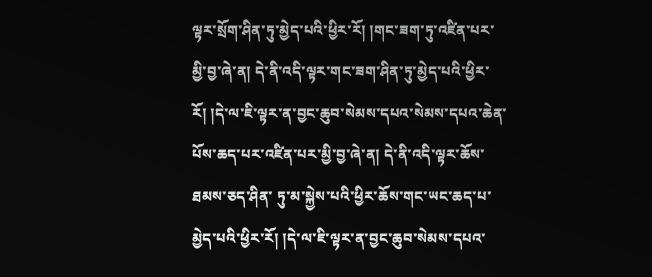ལྟར་སྲོག་ཤིན་ཏུ་མྱེད་པའི་ཕྱིར་རོ། །གང་ཟག་ཏུ་འཛིན་པར་མྱི་བྱ་ཞེ་ན། དེ་ནི་འདི་ལྟར་གང་ཟག་ཤིན་ཏུ་མྱེད་པའི་ཕྱིར་རོ། །དེ་ལ་ཇི་ལྟར་ན་བྱང་ཆུབ་སེམས་དཔའ་སེམས་དཔའ་ཆེན་པོས་ཆད་པར་འཛིན་པར་མྱི་བྱ་ཞེ་ན། དེ་ནི་འདི་ལྟར་ཆོས་ཐམས་ཅད་ཤིན་ ཏུ་མ་སྐྱེས་པའི་ཕྱིར་ཆོས་གང་ཡང་ཆད་པ་མྱེད་པའི་ཕྱིར་རོ། །དེ་ལ་ཇི་ལྟར་ན་བྱང་ཆུབ་སེམས་དཔའ་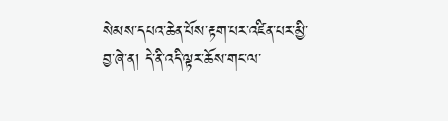སེམས་དཔའ་ཆེན་པོས་རྟག་པར་འཛིན་པར་མྱི་བྱ་ཞེ་ན། དེ་ནི་འདི་ལྟར་ཆོས་གང་ལ་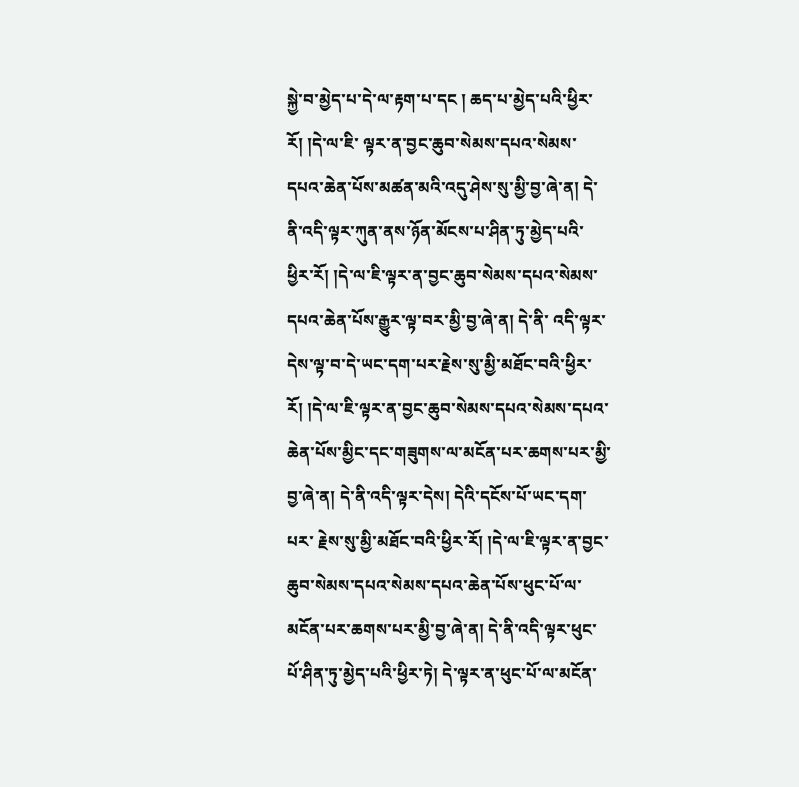སྐྱེ་བ་མྱེད་པ་དེ་ལ་རྟག་པ་དང ། ཆད་པ་མྱེད་པའི་ཕྱིར་རོ། །དེ་ལ་ཇི་ ལྟར་ན་བྱང་ཆུབ་སེམས་དཔའ་སེམས་དཔའ་ཆེན་པོས་མཚན་མའི་འདུ་ཤེས་སུ་མྱི་བྱ་ཞེ་ན། དེ་ནི་འདི་ལྟར་ཀུན་ནས་ཉོན་མོངས་པ་ཤིན་ཏུ་མྱེད་པའི་ཕྱིར་རོ། །དེ་ལ་ཇི་ལྟར་ན་བྱང་ཆུབ་སེམས་དཔའ་སེམས་དཔའ་ཆེན་པོས་རྒྱུར་ལྟ་བར་མྱི་བྱ་ཞེ་ན། དེ་ནི་ འདི་ལྟར་དེས་ལྟ་བ་དེ་ཡང་དག་པར་རྗེས་སུ་མྱི་མཐོང་བའི་ཕྱིར་རོ། །དེ་ལ་ཇི་ལྟར་ན་བྱང་ཆུབ་སེམས་དཔའ་སེམས་དཔའ་ཆེན་པོས་མྱིང་དང་གཟུགས་ལ་མངོན་པར་ཆགས་པར་མྱི་བྱ་ཞེ་ན། དེ་ནི་འདི་ལྟར་དེས། དེའི་དངོས་པོ་ཡང་དག་པར་ རྗེས་སུ་མྱི་མཐོང་བའི་ཕྱིར་རོ། །དེ་ལ་ཇི་ལྟར་ན་བྱང་ཆུབ་སེམས་དཔའ་སེམས་དཔའ་ཆེན་པོས་ཕུང་པོ་ལ་མངོན་པར་ཆགས་པར་མྱི་བྱ་ཞེ་ན། དེ་ནི་འདི་ལྟར་ཕུང་པོ་ཤིན་ཏུ་མྱེད་པའི་ཕྱིར་ཏེ། དེ་ལྟར་ན་ཕུང་པོ་ལ་མངོན་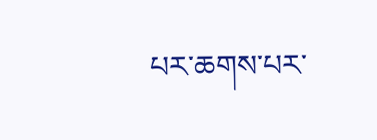པར་ཆགས་པར་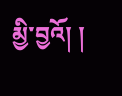མྱི་བྱའོ། །